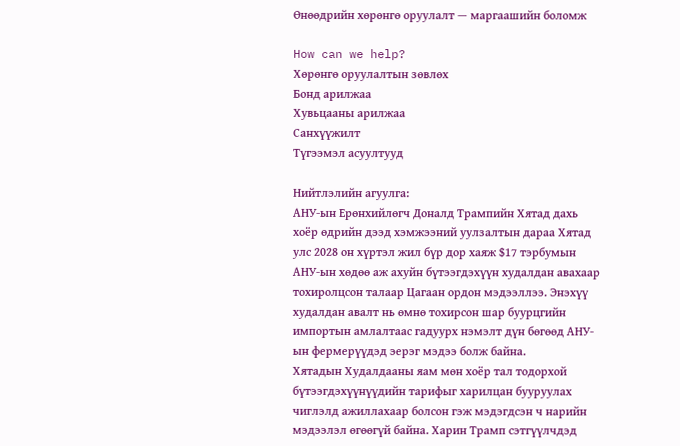Өнөөдрийн хөрөнгө оруулалт — маргаашийн боломж

How can we help?
Хөрөнгө оруулалтын зөвлөх
Бонд арилжаа
Хувьцааны арилжаа
Санхүүжилт
Түгээмэл асуултууд

Нийтлэлийн агуулга:
АНУ-ын Ерөнхийлөгч Доналд Трампийн Хятад дахь хоёр өдрийн дээд хэмжээний уулзалтын дараа Хятад улс 2028 он хүртэл жил бүр дор хаяж $17 тэрбумын АНУ-ын хөдөө аж ахуйн бүтээгдэхүүн худалдан авахаар тохиролцсон талаар Цагаан ордон мэдээллээ. Энэхүү худалдан авалт нь өмнө тохирсон шар буурцгийн импортын амлалтаас гадуурх нэмэлт дүн бөгөөд АНУ-ын фермерүүдэд эерэг мэдээ болж байна.
Хятадын Худалдааны яам мөн хоёр тал тодорхой бүтээгдэхүүнүүдийн тарифыг харилцан бууруулах чиглэлд ажиллахаар болсон гэж мэдэгдсэн ч нарийн мэдээлэл өгөөгүй байна. Харин Трамп сэтгүүлчдэд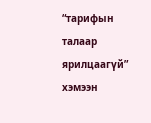“тарифын талаар ярилцаагүй” хэмээн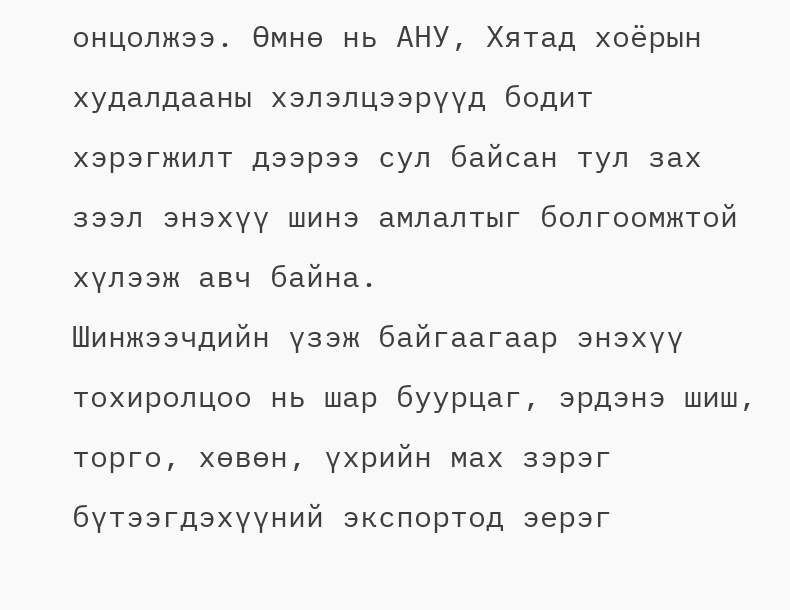онцолжээ. Өмнө нь АНУ, Хятад хоёрын худалдааны хэлэлцээрүүд бодит хэрэгжилт дээрээ сул байсан тул зах зээл энэхүү шинэ амлалтыг болгоомжтой хүлээж авч байна.
Шинжээчдийн үзэж байгаагаар энэхүү тохиролцоо нь шар буурцаг, эрдэнэ шиш, торго, хөвөн, үхрийн мах зэрэг бүтээгдэхүүний экспортод эерэг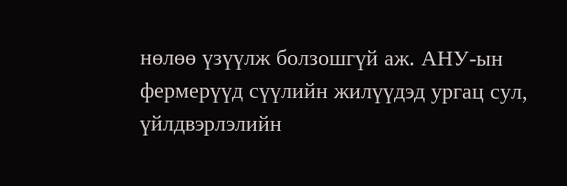нөлөө үзүүлж болзошгүй аж. АНУ-ын фермерүүд сүүлийн жилүүдэд ургац сул, үйлдвэрлэлийн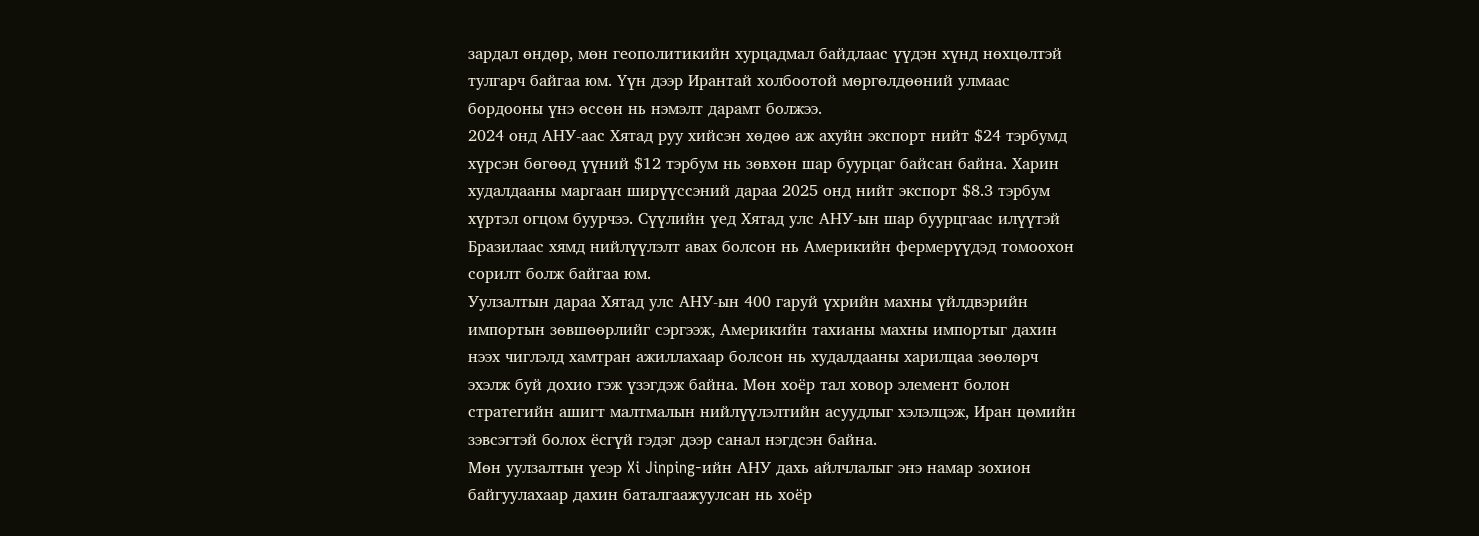зардал өндөр, мөн геополитикийн хурцадмал байдлаас үүдэн хүнд нөхцөлтэй тулгарч байгаа юм. Үүн дээр Ирантай холбоотой мөргөлдөөний улмаас бордооны үнэ өссөн нь нэмэлт дарамт болжээ.
2024 онд АНУ-аас Хятад руу хийсэн хөдөө аж ахуйн экспорт нийт $24 тэрбумд хүрсэн бөгөөд үүний $12 тэрбум нь зөвхөн шар буурцаг байсан байна. Харин худалдааны маргаан ширүүссэний дараа 2025 онд нийт экспорт $8.3 тэрбум хүртэл огцом буурчээ. Сүүлийн үед Хятад улс АНУ-ын шар буурцгаас илүүтэй Бразилаас хямд нийлүүлэлт авах болсон нь Америкийн фермерүүдэд томоохон сорилт болж байгаа юм.
Уулзалтын дараа Хятад улс АНУ-ын 400 гаруй үхрийн махны үйлдвэрийн импортын зөвшөөрлийг сэргээж, Америкийн тахианы махны импортыг дахин нээх чиглэлд хамтран ажиллахаар болсон нь худалдааны харилцаа зөөлөрч эхэлж буй дохио гэж үзэгдэж байна. Мөн хоёр тал ховор элемент болон стратегийн ашигт малтмалын нийлүүлэлтийн асуудлыг хэлэлцэж, Иран цөмийн зэвсэгтэй болох ёсгүй гэдэг дээр санал нэгдсэн байна.
Мөн уулзалтын үеэр Xi Jinping-ийн АНУ дахь айлчлалыг энэ намар зохион байгуулахаар дахин баталгаажуулсан нь хоёр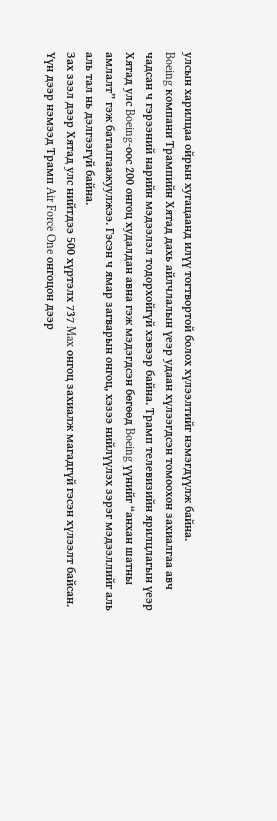улсын харилцаа ойрын хугацаанд илүү тогтвортой болох хүлээлтийг нэмэгдүүлж байна.
Boeing компани Трампийн Хятад дахь айлчлалын үеэр удаан хүлээгдсэн томоохон захиалгаа авч чадсан ч гэрээний нарийн мэдээлэл тодорхойгүй хэвээр байна. Трамп телевизийн ярилцлагын үеэр Хятад улс Boeing-оос 200 онгоц худалдан авна гэж мэдэгдсэн бөгөөд Boeing үүнийг “анхан шатны амлалт” гэж баталгаажуулжээ. Гэсэн ч ямар загварын онгоц, хэзээ нийлүүлэх зэрэг мэдээллийг аль аль тал нь дэлгээгүй байна.
Зах зээл дээр Хятад улс нийтдээ 500 хүртэлх 737 Max онгоц захиалж магадгүй гэсэн хүлээлт байсан. Үүн дээр нэмээд Трамп Air Force One онгоцон дээр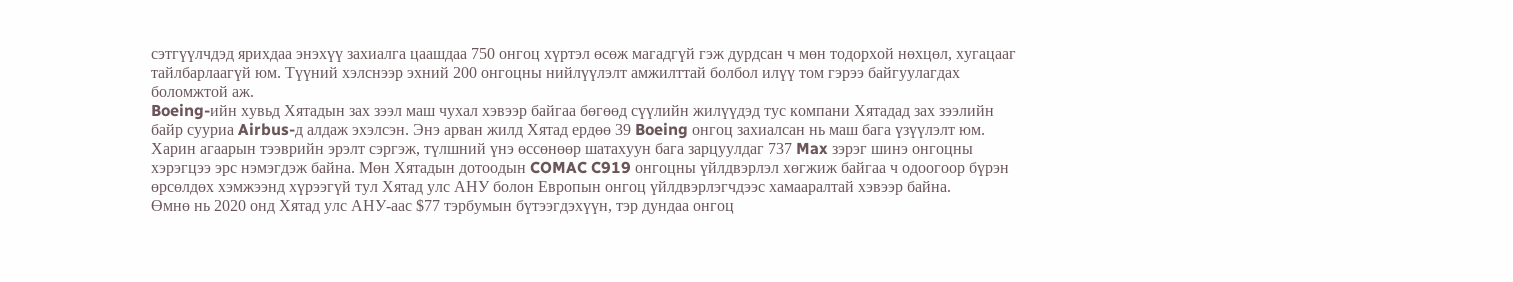сэтгүүлчдэд ярихдаа энэхүү захиалга цаашдаа 750 онгоц хүртэл өсөж магадгүй гэж дурдсан ч мөн тодорхой нөхцөл, хугацааг тайлбарлаагүй юм. Түүний хэлснээр эхний 200 онгоцны нийлүүлэлт амжилттай болбол илүү том гэрээ байгуулагдах боломжтой аж.
Boeing-ийн хувьд Хятадын зах зээл маш чухал хэвээр байгаа бөгөөд сүүлийн жилүүдэд тус компани Хятадад зах зээлийн байр сууриа Airbus-д алдаж эхэлсэн. Энэ арван жилд Хятад ердөө 39 Boeing онгоц захиалсан нь маш бага үзүүлэлт юм. Харин агаарын тээврийн эрэлт сэргэж, түлшний үнэ өссөнөөр шатахуун бага зарцуулдаг 737 Max зэрэг шинэ онгоцны хэрэгцээ эрс нэмэгдэж байна. Мөн Хятадын дотоодын COMAC C919 онгоцны үйлдвэрлэл хөгжиж байгаа ч одоогоор бүрэн өрсөлдөх хэмжээнд хүрээгүй тул Хятад улс АНУ болон Европын онгоц үйлдвэрлэгчдээс хамааралтай хэвээр байна.
Өмнө нь 2020 онд Хятад улс АНУ-аас $77 тэрбумын бүтээгдэхүүн, тэр дундаа онгоц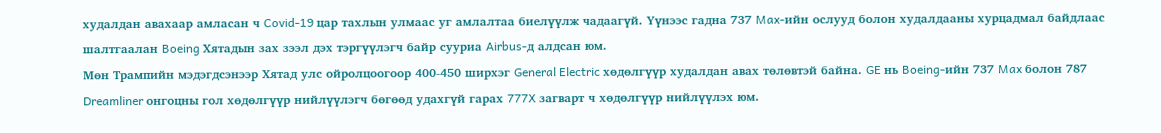худалдан авахаар амласан ч Covid-19 цар тахлын улмаас уг амлалтаа биелүүлж чадаагүй. Үүнээс гадна 737 Max-ийн ослууд болон худалдааны хурцадмал байдлаас шалтгаалан Boeing Хятадын зах зээл дэх тэргүүлэгч байр сууриа Airbus-д алдсан юм.
Мөн Трампийн мэдэгдсэнээр Хятад улс ойролцоогоор 400-450 ширхэг General Electric хөдөлгүүр худалдан авах төлөвтэй байна. GE нь Boeing-ийн 737 Max болон 787 Dreamliner онгоцны гол хөдөлгүүр нийлүүлэгч бөгөөд удахгүй гарах 777X загварт ч хөдөлгүүр нийлүүлэх юм.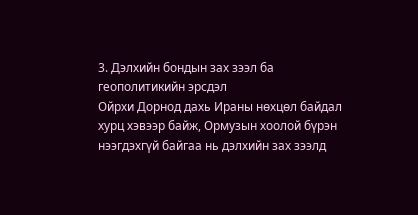3. Дэлхийн бондын зах зээл ба геополитикийн эрсдэл
Ойрхи Дорнод дахь Ираны нөхцөл байдал хурц хэвээр байж, Ормузын хоолой бүрэн нээгдэхгүй байгаа нь дэлхийн зах зээлд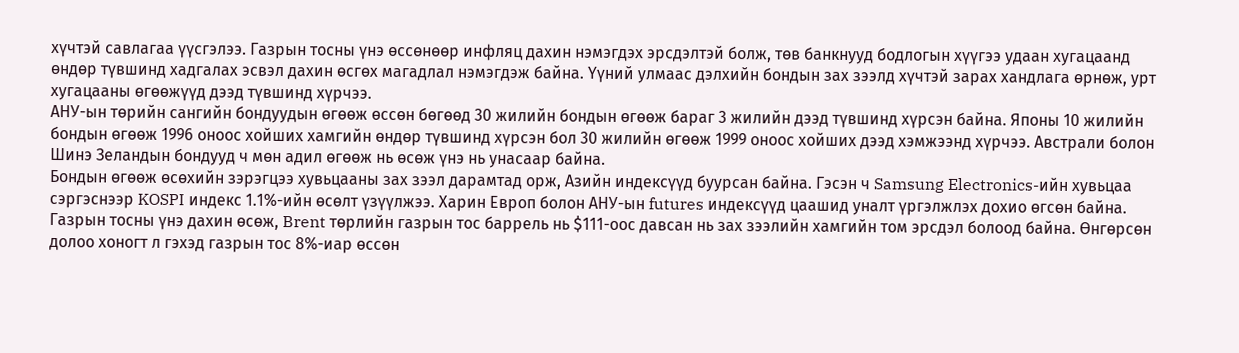хүчтэй савлагаа үүсгэлээ. Газрын тосны үнэ өссөнөөр инфляц дахин нэмэгдэх эрсдэлтэй болж, төв банкнууд бодлогын хүүгээ удаан хугацаанд өндөр түвшинд хадгалах эсвэл дахин өсгөх магадлал нэмэгдэж байна. Үүний улмаас дэлхийн бондын зах зээлд хүчтэй зарах хандлага өрнөж, урт хугацааны өгөөжүүд дээд түвшинд хүрчээ.
АНУ-ын төрийн сангийн бондуудын өгөөж өссөн бөгөөд 30 жилийн бондын өгөөж бараг 3 жилийн дээд түвшинд хүрсэн байна. Японы 10 жилийн бондын өгөөж 1996 оноос хойших хамгийн өндөр түвшинд хүрсэн бол 30 жилийн өгөөж 1999 оноос хойших дээд хэмжээнд хүрчээ. Австрали болон Шинэ Зеландын бондууд ч мөн адил өгөөж нь өсөж үнэ нь унасаар байна.
Бондын өгөөж өсөхийн зэрэгцээ хувьцааны зах зээл дарамтад орж, Азийн индексүүд буурсан байна. Гэсэн ч Samsung Electronics-ийн хувьцаа сэргэснээр KOSPI индекс 1.1%-ийн өсөлт үзүүлжээ. Харин Европ болон АНУ-ын futures индексүүд цаашид уналт үргэлжлэх дохио өгсөн байна.
Газрын тосны үнэ дахин өсөж, Brent төрлийн газрын тос баррель нь $111-оос давсан нь зах зээлийн хамгийн том эрсдэл болоод байна. Өнгөрсөн долоо хоногт л гэхэд газрын тос 8%-иар өссөн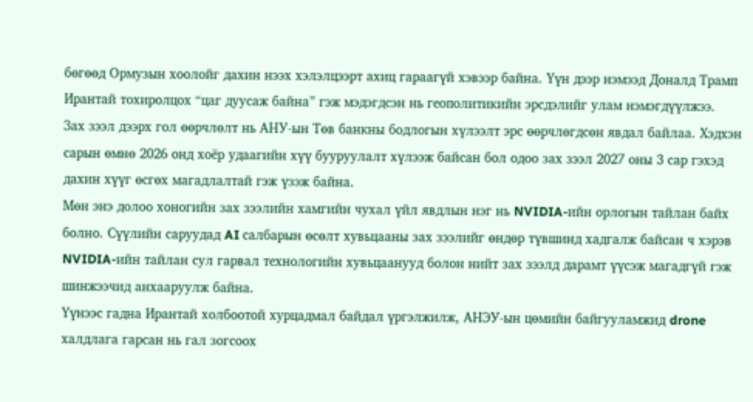бөгөөд Ормузын хоолойг дахин нээх хэлэлцээрт ахиц гараагүй хэвээр байна. Үүн дээр нэмээд Доналд Трамп Ирантай тохиролцох “цаг дуусаж байна” гэж мэдэгдсэн нь геополитикийн эрсдэлийг улам нэмэгдүүлжээ.
Зах зээл дээрх гол өөрчлөлт нь АНУ-ын Төв банкны бодлогын хүлээлт эрс өөрчлөгдсөн явдал байлаа. Хэдхэн сарын өмнө 2026 онд хоёр удаагийн хүү бууруулалт хүлээж байсан бол одоо зах зээл 2027 оны 3 сар гэхэд дахин хүүг өсгөх магадлалтай гэж үзэж байна.
Мөн энэ долоо хоногийн зах зээлийн хамгийн чухал үйл явдлын нэг нь NVIDIA-ийн орлогын тайлан байх болно. Сүүлийн саруудад AI салбарын өсөлт хувьцааны зах зээлийг өндөр түвшинд хадгалж байсан ч хэрэв NVIDIA-ийн тайлан сул гарвал технологийн хувьцаанууд болон нийт зах зээлд дарамт үүсэж магадгүй гэж шинжээчид анхааруулж байна.
Үүнээс гадна Ирантай холбоотой хурцадмал байдал үргэлжилж, АНЭУ-ын цөмийн байгууламжид drone халдлага гарсан нь гал зогсоох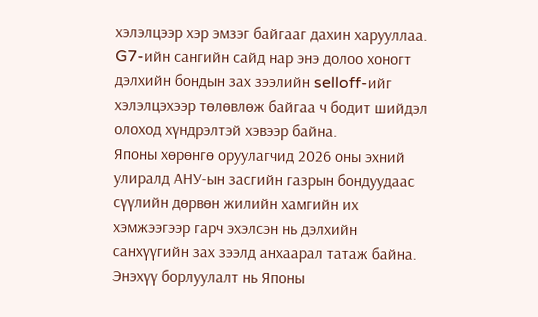хэлэлцээр хэр эмзэг байгааг дахин харууллаа. G7-ийн сангийн сайд нар энэ долоо хоногт дэлхийн бондын зах зээлийн selloff-ийг хэлэлцэхээр төлөвлөж байгаа ч бодит шийдэл олоход хүндрэлтэй хэвээр байна.
Японы хөрөнгө оруулагчид 2026 оны эхний улиралд АНУ-ын засгийн газрын бондуудаас сүүлийн дөрвөн жилийн хамгийн их хэмжээгээр гарч эхэлсэн нь дэлхийн санхүүгийн зах зээлд анхаарал татаж байна. Энэхүү борлуулалт нь Японы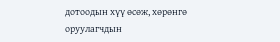дотоодын хүү өсөж, хөрөнгө оруулагчдын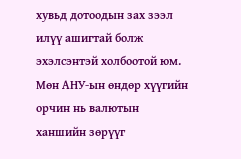хувьд дотоодын зах зээл илүү ашигтай болж эхэлсэнтэй холбоотой юм.
Мөн АНУ-ын өндөр хүүгийн орчин нь валютын ханшийн зөрүүг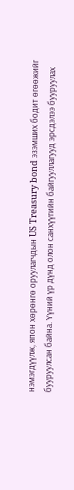нэмэгдүүлж, япон хөрөнгө оруулагчдын US Treasury bond эзэмших бодит өгөөжийг бууруулсан байна. Үүний үр дүнд олон санхүүгийн байгууллагууд эрсдэлээ бууруулах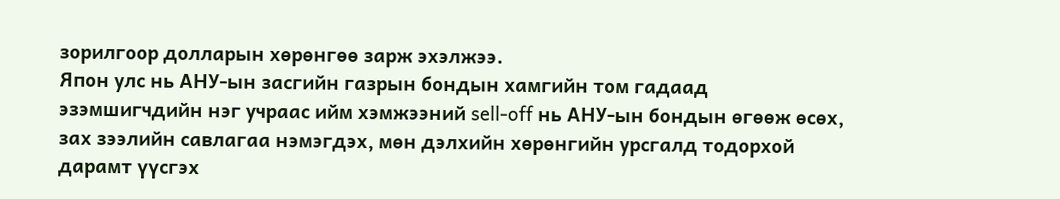зорилгоор долларын хөрөнгөө зарж эхэлжээ.
Япон улс нь АНУ-ын засгийн газрын бондын хамгийн том гадаад эзэмшигчдийн нэг учраас ийм хэмжээний sell-off нь АНУ-ын бондын өгөөж өсөх, зах зээлийн савлагаа нэмэгдэх, мөн дэлхийн хөрөнгийн урсгалд тодорхой дарамт үүсгэх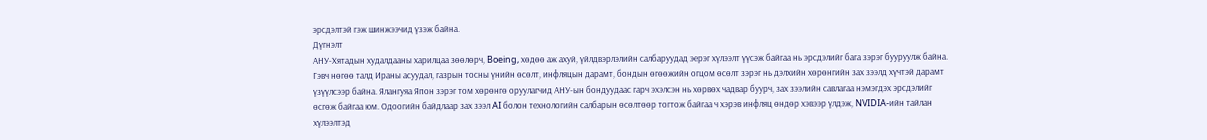эрсдэлтэй гэж шинжээчид үзэж байна.
Дүгнэлт
АНУ-Хятадын худалдааны харилцаа зөөлөрч, Boeing, хөдөө аж ахуй, үйлдвэрлэлийн салбаруудад эерэг хүлээлт үүсэж байгаа нь эрсдэлийг бага зэрэг бууруулж байна. Гэвч нөгөө талд Ираны асуудал, газрын тосны үнийн өсөлт, инфляцын дарамт, бондын өгөөжийн огцом өсөлт зэрэг нь дэлхийн хөрөнгийн зах зээлд хүчтэй дарамт үзүүлсээр байна. Ялангуяа Япон зэрэг том хөрөнгө оруулагчид АНУ-ын бондуудаас гарч эхэлсэн нь хөрвөх чадвар буурч, зах зээлийн савлагаа нэмэгдэх эрсдэлийг өсгөж байгаа юм. Одоогийн байдлаар зах зээл AI болон технологийн салбарын өсөлтөөр тогтож байгаа ч хэрэв инфляц өндөр хэвээр үлдэж, NVIDIA-ийн тайлан хүлээлтэд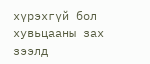хүрэхгүй бол хувьцааны зах зээлд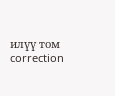илүү том correction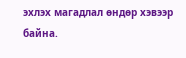эхлэх магадлал өндөр хэвээр байна.